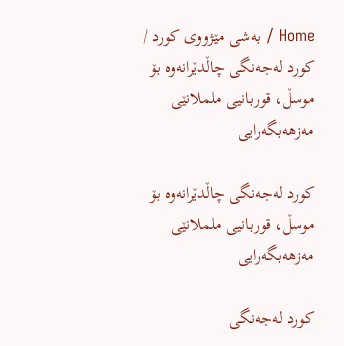Home / بەشی مێژووی كورد / كورد له‌جه‌نگی چاڵدێرانه‌وه‌ بۆ موسڵ، قوربانیی ململانێی مه‌زهه‌بگه‌رایی

كورد له‌جه‌نگی چاڵدێرانه‌وه‌ بۆ موسڵ، قوربانیی ململانێی مه‌زهه‌بگه‌رایی

كورد له‌جه‌نگی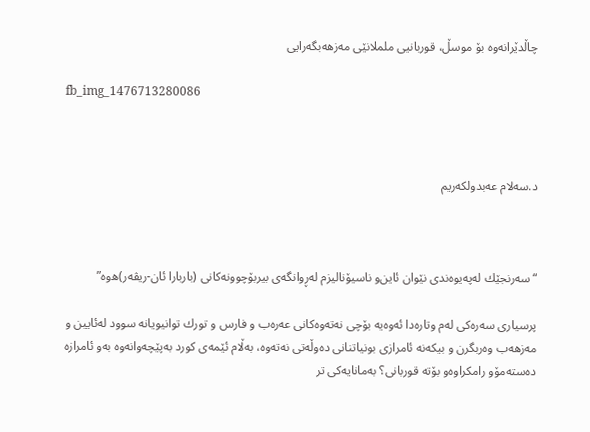چاڵدێرانه‌وه‌ بۆ موسڵ، قوربانیی ململانێی مه‌زهه‌بگه‌رایی

fb_img_1476713280086



د.سه‌لام عه‌بدولكه‌ریم



“سه‌رنجێك له‌په‌یوه‌ندی نێوان ئاین‌و ناسیۆنالیزم له‌ڕوانگه‌ی بیربۆچوونه‌كانی (باربارا ئان-ریڤه‌ر)ه‌وه‌”

پرسیاری سه‌ره‌كی له‌م وتاره‌دا ئه‌وه‌یه‌ بۆچی نه‌ته‌وه‌كانی عه‌ره‌ب ‌و فارس ‌و تورك توانیویانه‌ سوود له‌ئایین‌ و مه‌زهه‌ب وه‌ربگرن ‌و بیكه‌نه‌ ئامرازی بونیاتنانی ده‌وڵه‌تی نه‌ته‌وه‌، به‌ڵام ئێمه‌ی كورد به‌پێچه‌وانه‌وه‌ به‌و ئامرازه‌ ده‌سته‌مۆ‌و رامكراوه‌و بۆته‌ قوربانی؟ به‌مانایه‌كی تر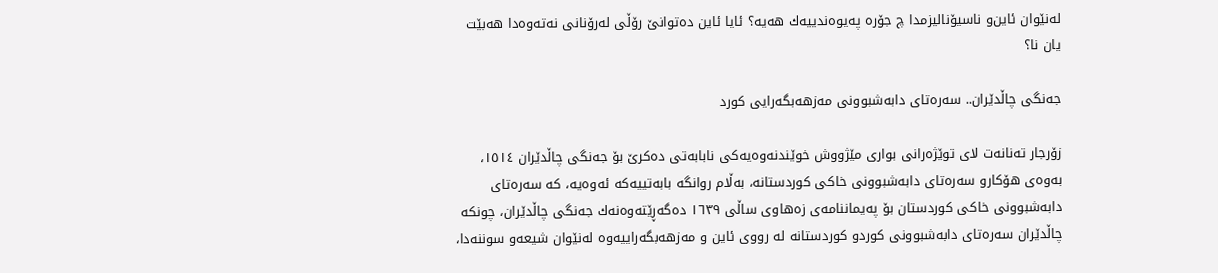له‌نێوان ئاین‌و ناسیۆنالیزمدا چ جۆره‌ په‌یوه‌ندییه‌ك هه‌یه‌؟ ئایا ئاین ده‌توانێ رۆڵی له‌رۆنانی نه‌ته‌وه‌دا هه‌بێت یان نا؟

جه‌نگی چاڵدێران.. سه‌ره‌تای دابه‌شبوونی مه‌زهه‌بگه‌رایی كورد

زۆرجار ته‌نانه‌ت لای توێژه‌رانی بواری مێژووش خوێندنه‌وه‌یه‌كی نابابه‌تی ده‌كرێ بۆ جه‌نگی چاڵدێران ١٥١٤، به‌وه‌ی هۆكار‌و سه‌ره‌تای دابه‌شبوونی خاكی كوردستانه‌، به‌ڵام روانگه‌ بابه‌تییه‌كه‌ ئه‌وه‌یه‌، كه‌ سه‌ره‌تای دابه‌شبوونی خاكی كوردستان بۆ په‌یماننامه‌ی زه‌هاوی ساڵی ١٦٣٩ ده‌گه‌ڕێته‌وه‌نه‌ك جه‌نگی چاڵدێران، چونكه‌ چاڵدێران سه‌ره‌تای دابه‌شبوونی كورد‌و كوردستانه‌ له‌ رووی ئاین ‌و مه‌زهه‌بگه‌راییه‌وه‌ له‌نێوان شیعه‌‌و سوننه‌دا،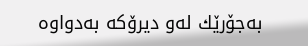به‌جۆرێك له‌و دیرۆكه‌ به‌دواوه‌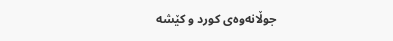جوڵانه‌وه‌ی كورد‌ و كێشه‌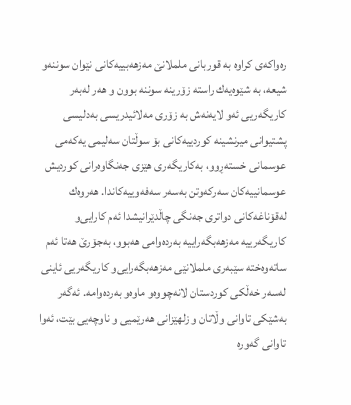ره‌واكه‌ی كراوه‌ به‌ قوربانی ململانێ مه‌زهه‌بییه‌كانی نێوان سوننه‌‌و شیعه‌، به ‌شێوه‌یه‌ك راسته‌ زۆرینه‌ سوننه‌ بوون ‌و هه‌ر له‌به‌ر كاریگه‌ریی ئه‌و لایه‌نه‌ش به ‌زۆری مه‌لائیدریسی به‌دلیسی پشتیوانی میرنشینه‌ كوردییه‌كانی بۆ سوڵتان سه‌لیمی یه‌كه‌می عوسمانی خسته‌ڕوو، به‌كاریگه‌ری هێزی جه‌نگاوه‌رانی كوردیش عوسمانییه‌كان سه‌ركه‌وتن به‌سه‌ر سه‌فه‌وییه‌كاندا. هه‌روه‌ك له‌قۆناغه‌كانی دواتری جه‌نگی چاڵدێرانیشدا ئه‌م كارایی‌و كاریگه‌رییه‌ مه‌زهه‌بگه‌راییه‌ به‌رده‌وامی هه‌بوو، به‌جۆرێ هه‌تا ئه‌م ساته‌وه‌خته‌ سێبه‌ری ململانێی مه‌زهه‌بگه‌رایی‌و كاریگه‌ریی ئاینی له‌سه‌ر خه‌ڵكی كوردستان لانه‌چووه‌‌و ماوه‌‌و به‌رده‌وامه‌. ئه‌گه‌ر به‌شێكی تاوانی وڵاتان‌ و زلهێزانی هه‌رێمیی‌ و ناوچه‌یی بێت، ئه‌وا تاوانی گه‌وره‌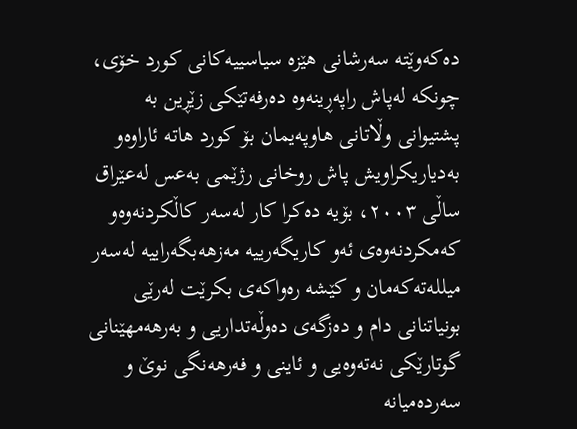ده‌كه‌وێته‌ سه‌رشانی هێزه‌ سیاسییه‌كانی كورد خۆی، چونكه‌ له‌پاش راپه‌ڕینه‌وه‌ ده‌رفه‌تێكی زێڕین به‌ پشتیوانی وڵاتانی هاوپه‌یمان بۆ كورد هاته‌ ئاراوه‌‌و به‌دیاریكراویش پاش روخانی رژێمی به‌عس له‌عێراق ساڵی ٢٠٠٣، بۆیه‌ ده‌كرا كار له‌سه‌ر كاڵكردنه‌وه‌‌و كه‌مكردنه‌وه‌ی ئه‌و كاریگه‌رییه‌ مه‌زهه‌بگه‌راییه‌ له‌سه‌ر میلله‌ته‌كه‌مان ‌و كێشه‌ ره‌واكه‌ی بكرێت له‌رێی بونیاتنانی دام و ده‌زگه‌ی ده‌وڵه‌تداریی‌ و به‌رهه‌مهێنانی گوتارێكی نه‌ته‌وه‌یی ‌و ئاینی‌ و فه‌رهه‌نگی نوێ‌ و سه‌رده‌میانه‌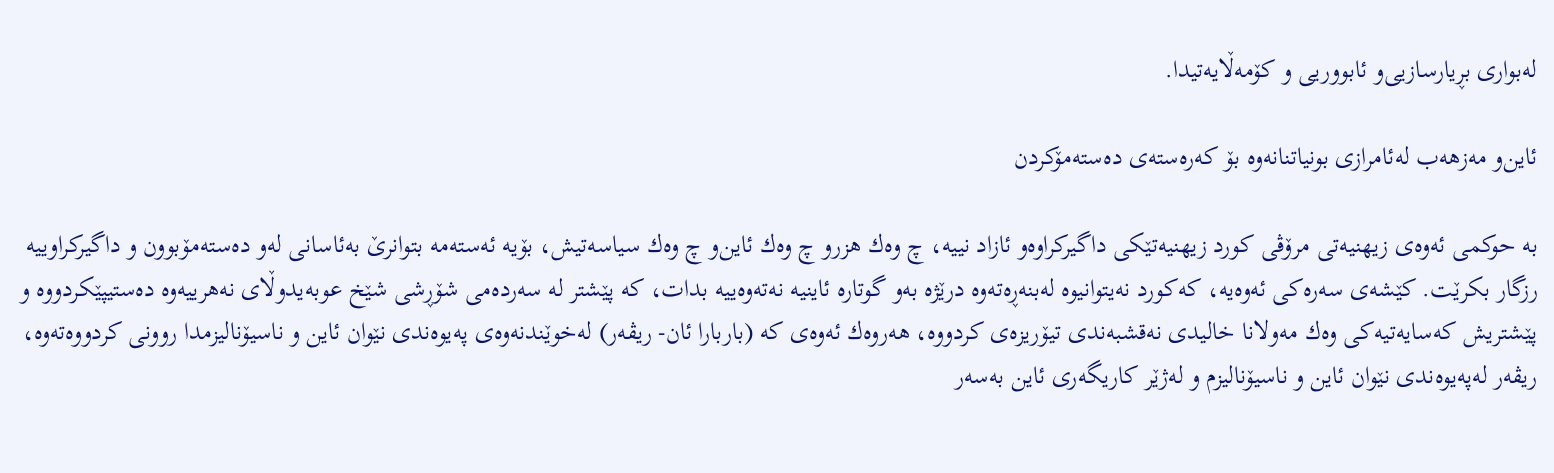له‌بواری بڕیارسازیی‌و ئابووریی ‌و كۆمه‌ڵایه‌تیدا.

ئاین‌و مه‌زهه‌ب له‌ئامرازی بونیاتنانه‌وه‌ بۆ كه‌ره‌سته‌ی ده‌سته‌مۆكردن

به‌ حوكمی ئه‌وه‌ی زیهنیه‌تی مرۆڤی كورد زیهنیه‌تێكی داگیركراوه‌‌و ئازاد نییه‌، چ وه‌ك هزر‌و چ وه‌ك ئاین‌و چ وه‌ك سیاسه‌تیش، بۆیه‌ ئه‌سته‌مه‌ بتوانرێ به‌ئاسانی له‌و ده‌سته‌مۆبوون ‌و داگیركراوییه‌ رزگار بكرێت. كێشه‌ی سه‌ره‌كی ئه‌وه‌یه‌، كه‌كورد نه‌یتوانیوه‌ له‌بنه‌ڕه‌ته‌وه‌ درێژه‌ به‌و گوتاره‌ ئاینیه‌ نه‌ته‌وه‌ییه‌ بدات، كه‌ پێشتر له ‌سه‌رده‌می شۆڕشی شێخ عوبه‌یدوڵای نه‌هرییه‌وه‌ ده‌ستیپێكردووه‌‌ و پێشتریش كه‌سایه‌تیه‌كی وه‌ك مه‌ولانا خالیدی نه‌قشبه‌ندی تیۆریزه‌ی كردووه‌، هه‌روه‌ك ئه‌وه‌ی كه‌ (باربارا ئان- ریڤه‌ر) له‌خوێندنه‌وه‌ی په‌یوه‌ندی نێوان ئاین ‌و ناسیۆنالیزمدا روونی كردووەته‌وه‌، ریڤه‌ر له‌په‌یوه‌ندی نێوان ئاین ‌و ناسیۆنالیزم‌ و له‌ژێر كاریگه‌ری ئاین به‌سه‌ر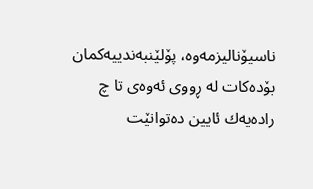ناسیۆنالیزمه‌وه‌، پۆلێنبه‌ندییه‌كمان بۆده‌كات له ‌ڕووی ئه‌وه‌ی تا چ راده‌یه‌ك ئایین ده‌توانێت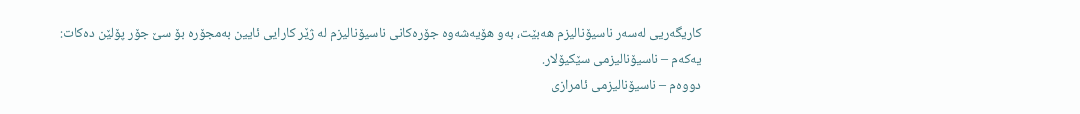كاریگه‌ریی له‌سه‌ر ناسیۆنالیزم هه‌بێت، به‌و هۆیه‌شه‌وه‌ جۆره‌كانی ناسیۆنالیزم له‌ ژێر كارایی ئایین به‌مجۆره‌ بۆ سێ جۆر پۆلێن ده‌كات:
یه‌كه‌م – ناسیۆنالیزمی سێكیۆلار.
دووه‌م – ناسیۆنالیزمی ئامرازی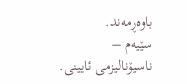باوه‌ڕمه‌ند.
سێیه‌م – ناسیۆنالیزمی ئایینی.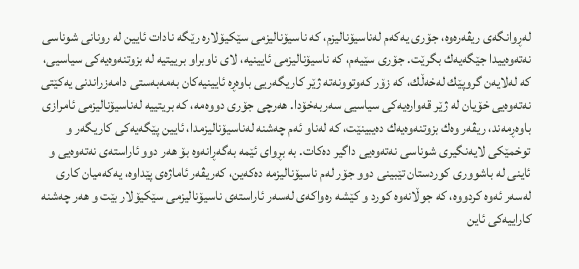له‌ڕوانگه‌ی ریڤه‌ره‌وه‌، جۆری یه‌كه‌م له‌ناسیۆنالیزم، كه‌ ناسیۆنالیزمی سێكیۆلاره‌ رێگه‌ نادات ئایین له‌ رونانی شوناسی نه‌ته‌وه‌ییدا جێگه‌یه‌ك بگرێت. جۆری سێیه‌م، كه‌ ناسیۆنالیزمی ئایینیه‌، لای ناوبراو برییتیه‌ له‌ بزوتنه‌وه‌یه‌كی سیاسیی، كه‌ له‌لایه‌ن گروپێك له‌خه‌ڵك، كه‌ زۆر كه‌وتوونه‌ته‌ ژێر كاریگه‌ریی باوه‌ڕه‌ ئایینیه‌كان به‌مه‌به‌ستی دامه‌زراندنی یه‌كێتی نه‌ته‌وه‌یی خۆیان له‌ ژێر قه‌واره‌یه‌كی سیاسیی سه‌ربه‌خۆدا. هه‌رچی جۆری دووه‌مه‌، كه ‌بریتییه‌ له‌ناسیۆنالیزمی ئامرازی باوه‌ڕمه‌ند، ریڤه‌ر وه‌ك بزوتنه‌وه‌یه‌ك ده‌یبینێت، كه‌ له‌ناو ئه‌م چه‌شنه‌ له‌ناسیۆنالیزمدا، ئایین پێگه‌یه‌كی كاریگه‌ر ‌و توخمێكی لایه‌نگیری شوناسی نه‌ته‌وه‌یی داگیر ده‌كات. به‌ بڕوای ئێمه‌ به‌گه‌ڕانه‌وه‌ بۆ هه‌ر دوو ئاراسته‌ی نه‌ته‌وه‌یی ‌و ئاینی له ‌باشووری كوردستان تێبینی دوو جۆر له‌م ناسیۆنالیزمه‌ ده‌كه‌ین، كه‌ریڤه‌ر ئاماژه‌ی پێداوه‌، یه‌كه‌میان كاری له‌سه‌ر ئه‌وه‌ كردووه‌، كه‌ جوڵانه‌وه‌ كورد‌ و كێشه‌ ره‌واكه‌ی له‌سه‌ر ئاراسته‌ی ناسیۆنالیزمی سێكیۆلار بێت ‌و هه‌ر چه‌شنه‌ كاراییه‌كی ئاین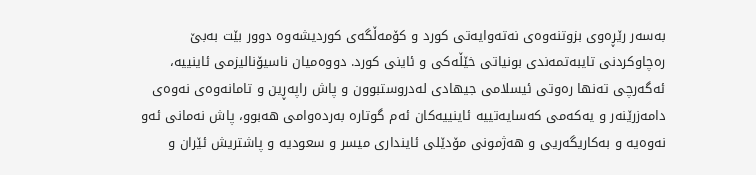به‌سه‌ر رێڕه‌وی بزوتنه‌وه‌ی نه‌ته‌وایه‌تی كورد‌ و كۆمه‌ڵگه‌ی كوردیشه‌وه‌ دوور بێت به‌بێ ره‌چاوكردنی تایبه‌تمه‌ندی بونیاتی خێڵه‌كی‌ و ئاینی كورد. دووه‌میان ناسیۆنالیزمی ئاینییه‌، ئه‌گه‌رچی ته‌نها ره‌وتی ئیسلامی جیهادی له‌دروستبوون‌ و پاش راپه‌ڕین ‌و تامانه‌وه‌ی نه‌وه‌ی دامه‌زرێنه‌ر ‌و یه‌كه‌می كه‌سایه‌تییه‌ ئاینییه‌كان ئه‌م گوتاره‌ به‌رده‌وامی هه‌بوو، پاش نه‌مانی ئه‌و نه‌وه‌یه ‌‌و به‌كاریگه‌ریی ‌و هه‌ژمونی مۆدێلی ئاینداری میسر ‌و سعودیه ‌‌و پاشتریش ئێران‌ و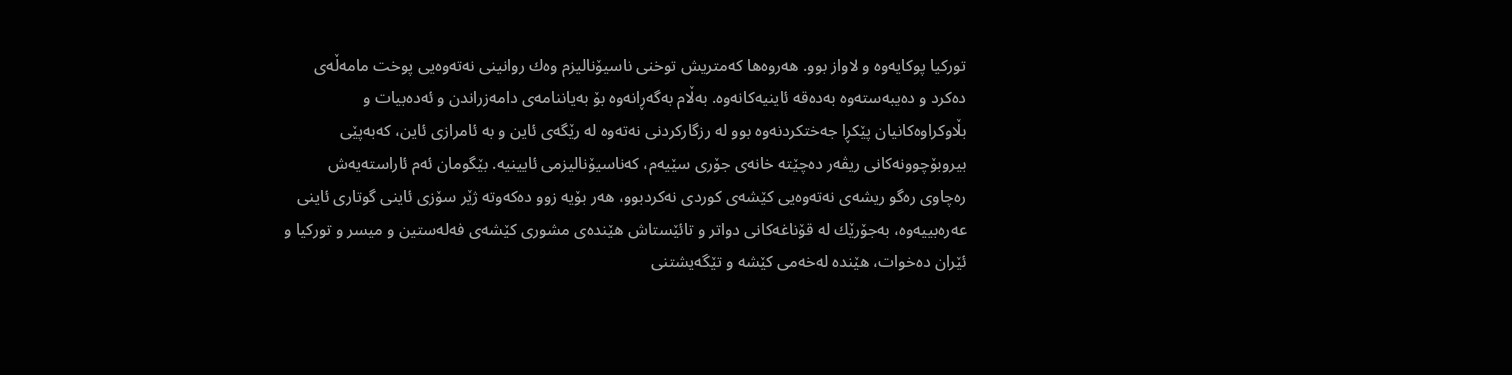توركیا پوكایه‌وه‌‌ و لاواز بوو. هه‌روه‌ها كه‌متریش توخنی ناسیۆنالیزم وه‌ك روانینی نه‌ته‌وه‌یی پوخت مامه‌ڵه‌ی ده‌كرد ‌و ده‌یبه‌سته‌وه‌ به‌ده‌قه‌ ئاینیه‌كانه‌وه‌. به‌ڵام به‌گه‌ڕانه‌وه‌ بۆ به‌یاننامه‌ی دامه‌زراندن‌ و ئه‌ده‌بیات ‌و بڵاوكراوه‌كانیان پێكڕا جه‌ختكردنه‌وه‌ بوو له‌ رزگاركردنی نه‌ته‌وه‌ له ‌رێگه‌ی ئاین ‌و به ‌ئامرازی ئاین، كه‌به‌پێی بیروبۆچوونه‌كانی ریڤه‌ر ده‌چێته‌ خانه‌ی جۆری سێیه‌م، كه‌ناسیۆنالیزمی ئایینیه‌. بێگومان ئه‌م ئاراسته‌یه‌ش ره‌چاوی ره‌گو ریشه‌ی نه‌ته‌وه‌یی كێشه‌ی كوردی نه‌كردبوو، هه‌ر بۆیه‌ زوو ده‌كه‌وته‌ ژێر سۆزی ئاینی گوتاری ئاینی عه‌ره‌بییه‌وه‌، به‌جۆرێك له ‌قۆناغه‌كانی دواتر ‌و تائێستاش هێنده‌ی مشوری كێشه‌ی فه‌له‌ستین ‌و میسر ‌و توركیا‌ و ئێران ده‌خوات، هێنده‌ له‌خه‌می كێشه ‌‌و تێگه‌یشتنی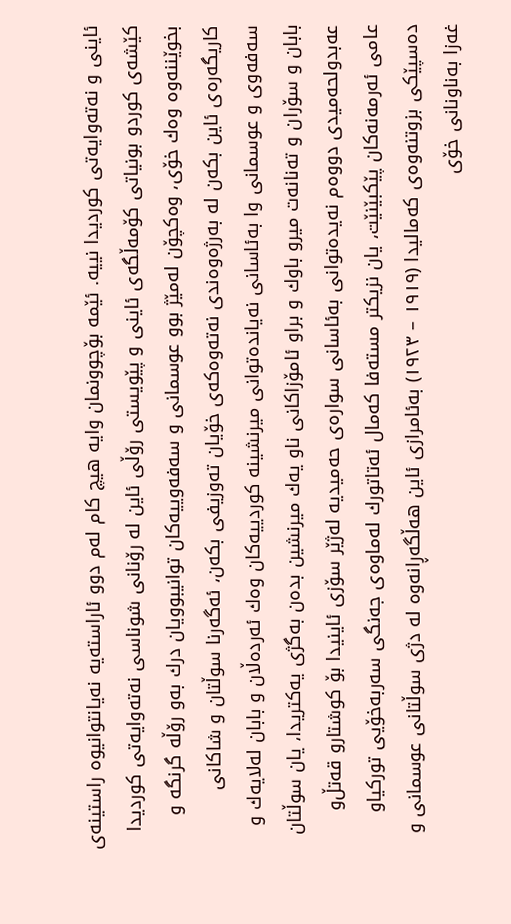ئاینی ‌و نه‌ته‌وایه‌تی كوردیدا نییه‌. ئێمه‌ بۆچوونمان وایه‌ هیچ كام له‌م دوو ئاراسته‌یه‌ نه‌یانتوانیوه‌ راستینه‌ی كێشه‌ی كورد‌و بونیاتی كۆمه‌ڵگه‌ی ئاینی ‌و پێویستی رۆڵی ئاین له‌ رۆنانی شوناسی نه‌ته‌وایه‌تی كوردیدا بخوێننه‌وه‌ وه‌ك خۆی، وه‌كچۆن له‌مێژ بوو عوسمانی و سه‌فه‌وییه‌كان توانیبوویان درك به‌و رۆڵه‌ گرنگه‌‌ و كاریگه‌ره‌ی ئاین بكه‌ن له ‌به‌رژه‌وه‌ندی نه‌ته‌وه‌كه‌ی خۆیان ته‌وزیفی بكه‌ن، ئه‌گه‌رنا سوڵتان ‌و شاكانی سه‌فه‌وی‌ و عوسمانی وا به‌ئاسانی نه‌یانده‌توانی میرنشینه‌ كوردییه‌كان وه‌ك ئه‌رده‌ڵان‌ و بابان له‌لایه‌ك ‌و بابان ‌و سۆران‌ و ته‌نانه‌ت میر‌و باوك ‌و برا‌و ئامۆزاكانی ناو یه‌ك میرنشین بده‌ن به‌گژی یه‌كتریدا، یان سوڵتان عه‌بدولحه‌میدی دووه‌م نه‌یده‌توانی به‌ئاسانی سواره‌ی حه‌میدیه‌ له‌ژێر سۆزی ئاینیدا بۆ كوشتار‌و قه‌تڵ‌و عامی ئه‌رمه‌نه‌كان پێكبێنێت، یان نزیكتر مسته‌فا كه‌مال ئه‌تاتورك له‌ماوه‌ی جه‌نگی سه‌ربه‌خۆیی توركیا‌و ده‌سپێكی بزوتنه‌وه‌ی كه‌مالیدا (١٩١٩ – ١٩٢٣) به‌ئامرازی ئاین هه‌ڵگه‌ڕانه‌وه‌ له ‌دژی سوڵتانی عوسمانی ‌و غه‌زا به‌ناونانی خۆی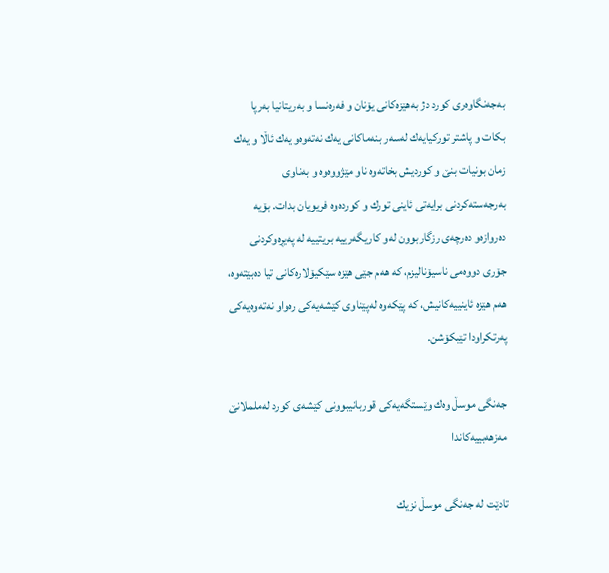به‌جه‌نگاوه‌ری كورد دژ به‌هێزه‌كانی یۆنان‌ و فه‌ره‌نسا ‌و به‌ریتانیا به‌رپا بكات ‌و پاشتر توركیایه‌ك له‌سه‌ر بنه‌ماكانی یه‌ك نه‌ته‌وه‌‌و یه‌ك ئاڵا ‌و یه‌ك زمان بونیات بنێ‌ و كوردیش بخاته‌وه‌ ناو مێژووه‌وه‌‌ و به‌ناوی به‌رجه‌سته‌كردنی برایه‌تی ئاینی تورك‌ و كورده‌وه‌ فریویان بدات. بۆیه‌ ده‌روازه‌‌و ده‌رچه‌ی رزگاربوون له‌و كاریگه‌رییه‌ بریتییه‌ له‌ په‌یڕه‌وكردنی جۆری دووه‌می ناسیۆنالیزم، كه‌ هه‌م جێی هێزه‌ سێكیۆلاره‌كانی تیا ده‌بێته‌وه‌، هه‌م هێزه‌ ئاینییه‌كانیش، كه ‌پێكه‌وه‌ له‌پێناوی كێشه‌یه‌كی ره‌وا‌و نه‌ته‌وه‌یه‌كی په‌رتكراودا تێبكۆشن.

جه‌نگی موسڵ وه‌ك وێستگه‌یه‌كی قوربانیبوونی كێشه‌ی كورد له‌ململانێ مه‌زهه‌بییه‌كاندا

تادێت له‌ جه‌نگی موسڵ نزیك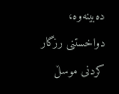ده‌بینه‌وه‌، دواخستنی رزگار كردنی موسڵ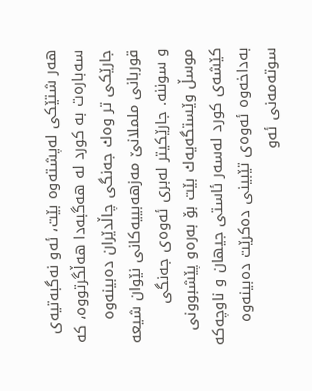هه‌ر شتێكی له‌پشته‌وه‌ بێت، ئه‌و نه‌گبه‌تیه‌ی سه‌باره‌ت به‌ كورد له‌ هه‌گبه‌دا هه‌ڵگرتووه‌، كه‌ جارێكی تر وه‌ك جه‌نگی چاڵدێران ده‌بینه‌وه‌ قوربانی ململانێ مه‌زهه‌بییه‌كانی نێوان شیعه‌‌ و سوننه‌. جارێكیتر له‌بری ئه‌وه‌ی جه‌نگی موسڵ وێستگه‌یه‌ك بێت بۆ به‌ره‌و پێشبوونی كێشه‌ی كورد له‌سه‌ر ئاستی جیهان ‌و ناوچه‌كه‌ به‌داخه‌وه‌ ئه‌وه‌ی تێبینی ده‌كرێت ده‌بینه‌وه‌ سوته‌مه‌نی ئه‌و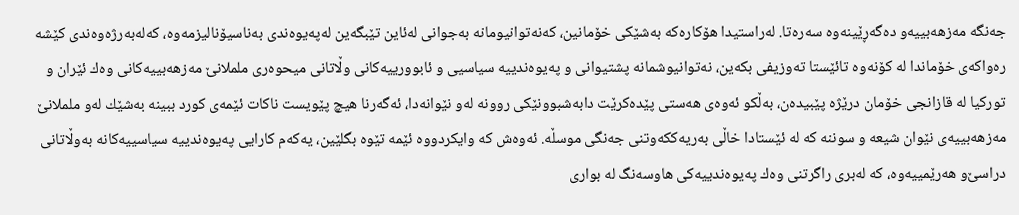جه‌نگه‌ مه‌زهه‌بییه‌‌و ده‌گه‌ڕێینه‌وه‌ سه‌ره‌تا. له‌راستیدا هۆكاره‌كه‌ به‌شێكی خۆمانین، كه‌نه‌توانیومانه‌ به‌جوانی له‌ئاین تێبگه‌ین له‌په‌یوه‌ندی به‌ناسیۆنالیزمه‌وه‌، كه‌له‌به‌رژه‌وه‌ندی كێشه‌ ره‌واكه‌ی خۆماندا له ‌كۆنه‌وه‌ تائێستا ته‌وزیفی بكه‌ین، نه‌توانیوشمانه‌ پشتیوانی ‌و په‌یوه‌ندییه‌ سیاسیی ‌و ئابوورییه‌كانی وڵاتانی میحوه‌ری ململانێ مه‌زهه‌بییه‌كانی وه‌ك ئێران ‌و توركیا له ‌قازانجی خۆمان درێژه‌ پێبیده‌ن، به‌ڵكو ئه‌وه‌ی هه‌ستی پێده‌كرێت دابه‌شبوونێكی روونه‌ له‌و نێوانه‌دا، ئه‌گه‌رنا هیچ پێویست ناكات ئێمه‌ی كورد ببینه‌ به‌شێك له‌و ململانێ مه‌زهه‌بییه‌ی نێوان شیعه‌‌ و سوننه‌ كه‌ له‌ ئێستادا خاڵی به‌ریه‌ككه‌وتنی جه‌نگی موسڵه‌. ئه‌وه‌ش كه ‌وایكردووه‌ ئێمه‌ تێوه‌ بگلێین، یه‌كه‌م كارایی په‌یوه‌ندییه‌ سیاسییه‌كانه‌ به‌وڵاتانی دراسێ‌و هه‌رێمییه‌وه‌، كه‌ له‌بری راگرتنی وه‌ك په‌یوه‌ندییه‌كی هاوسه‌نگ له‌ بواری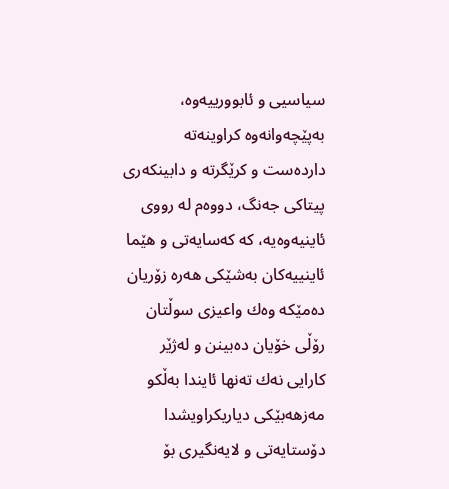سیاسیی‌ و ئابوورییه‌وه‌، به‌پێچه‌وانه‌وه‌ كراوینه‌ته‌ دارده‌ست ‌و كرێگرته‌‌ و دابینكه‌ری پیتاكی جه‌نگ، دووه‌م له ‌رووی ئاینیه‌وه‌یه‌، كه‌ كه‌سایه‌تی ‌و هێما ئاینییه‌كان به‌شێكی هه‌ره‌ زۆریان ده‌مێكه‌ وه‌ك واعیزی سوڵتان رۆڵی خۆیان ده‌بینن‌ و له‌ژێر كارایی نه‌ك ته‌نها ئایندا به‌ڵكو مه‌زهه‌بێكی دیاریكراویشدا دۆستایه‌تی ‌و لایه‌نگیری بۆ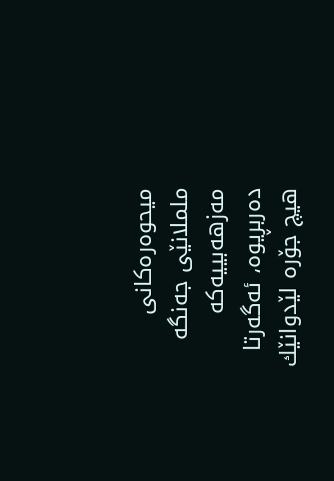میحوه‌ره‌كانی ململانێی جه‌نگه‌ مه‌زهه‌بییه‌كه‌ ده‌ربڕیوه‌، ئه‌گه‌رتا هیچ جۆره‌ لێدوانێك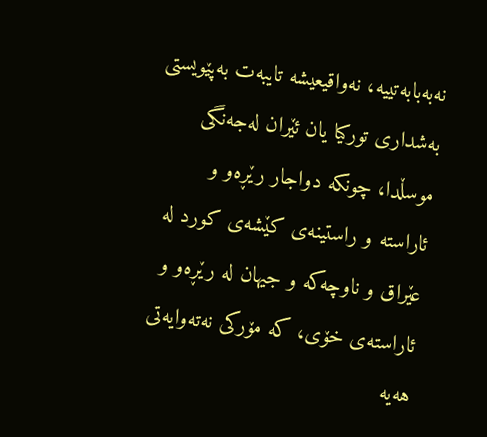نه‌به‌بابه‌تییه‌، نه‌واقیعیشه‌ تایبه‌ت به‌پێویستی به‌شداری توركیا یان ئێران له‌جه‌نگی موسڵدا، چونكه‌ دواجار رێڕه‌و ‌و ئاراسته ‌‌و راستینه‌ی كێشه‌ی كورد له‌ عێرا‌ق و ناوچه‌كه ‌‌و جیهان له ‌رێڕه‌و ‌و ئاراسته‌ی خۆی، كه ‌مۆركی نه‌ته‌وایه‌تی هه‌یه‌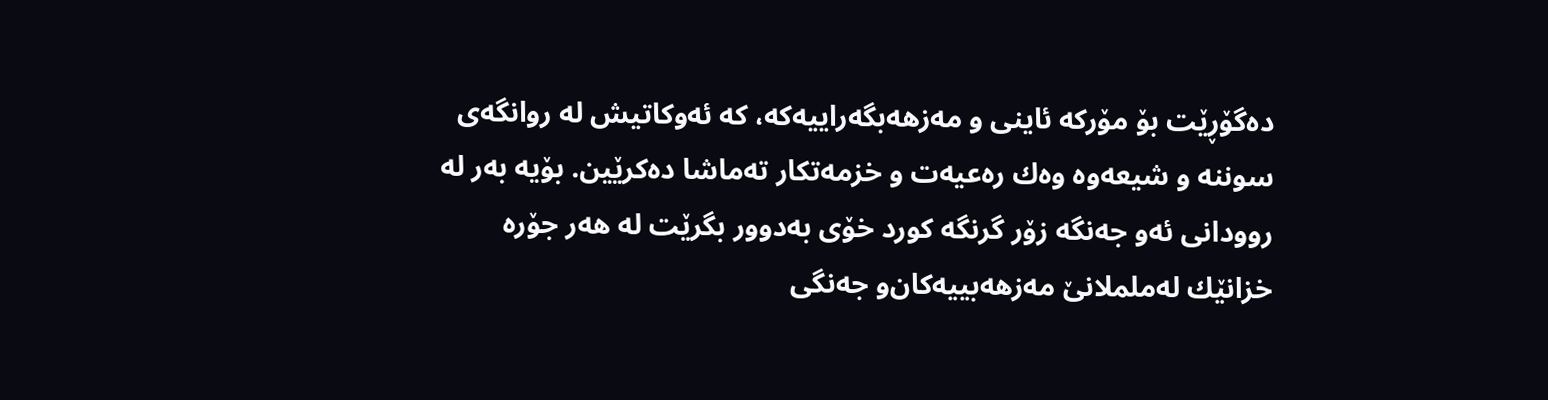ده‌گۆڕێت بۆ مۆركه‌ ئاینی ‌و مه‌زهه‌بگه‌راییه‌كه‌، كه‌ ئه‌وكاتیش له‌ روانگه‌ی سوننه ‌‌و شیعه‌وه‌ وه‌ك ره‌عیه‌ت ‌و خزمه‌تكار ته‌ماشا ده‌كرێین. بۆیه‌ به‌ر له‌ روودانی ئه‌و جه‌نگه‌ زۆر گرنگه‌ كورد خۆی به‌دوور بگرێت له‌ هه‌ر جۆره‌ خزانێك له‌ململانێ مه‌زهه‌بییه‌كان‌و جه‌نگی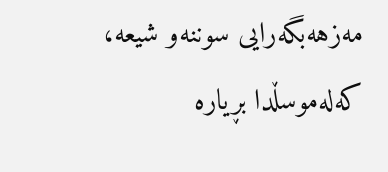مه‌زهه‌بگه‌رایی سوننه‌‌و شیعه‌، كه‌له‌موسڵدا بڕیاره‌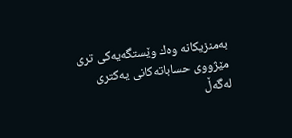به‌منزیكانه‌ وه‌ك وێستگه‌یه‌كی تری مێژووی حساباته‌كانی یه‌كتری له‌گه‌ڵ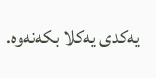یه‌كدی یه‌كلا بكه‌نه‌وه‌.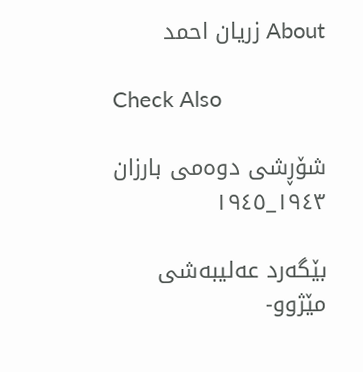About زريان احمد

Check Also

شۆڕشی دوەمی بارزان ١٩٤٣_١٩٤٥

بێگەرد عەلیبەشی مێژوو-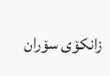زانكۆی سۆران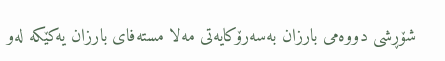شۆڕشی دووەمی بارزان بەسەرۆکایەتی مەلا مستەفای بارزان یەکێکە لەو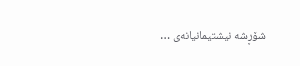شۆڕشە نیشتیمانیانەی …